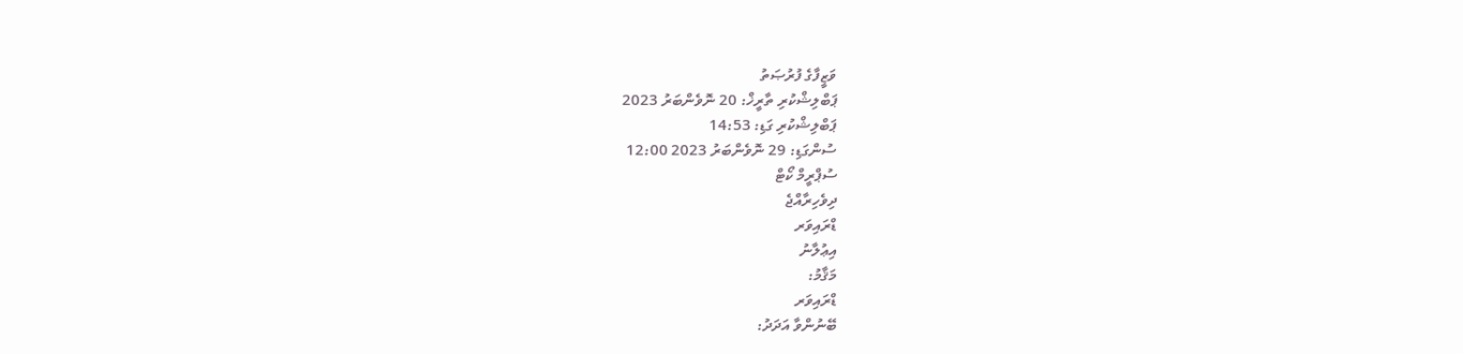ވަޒީފާގެ ފުރުޞަތު
ޕަބްލިޝްކުރި ތާރީޚް: 20 ނޮވެންބަރު 2023
ޕަބްލިޝްކުރި ގަޑި: 14:53
ސުންގަޑި: 29 ނޮވެންބަރު 2023 12:00
ސުޕްރީމް ކޯޓް
ދިވެހިރާއްޖެ
ޑްރައިވަރ
އިޢުލާނު
މަޤާމު:
ޑްރައިވަރ
ބޭނުންވާ އަދަދު: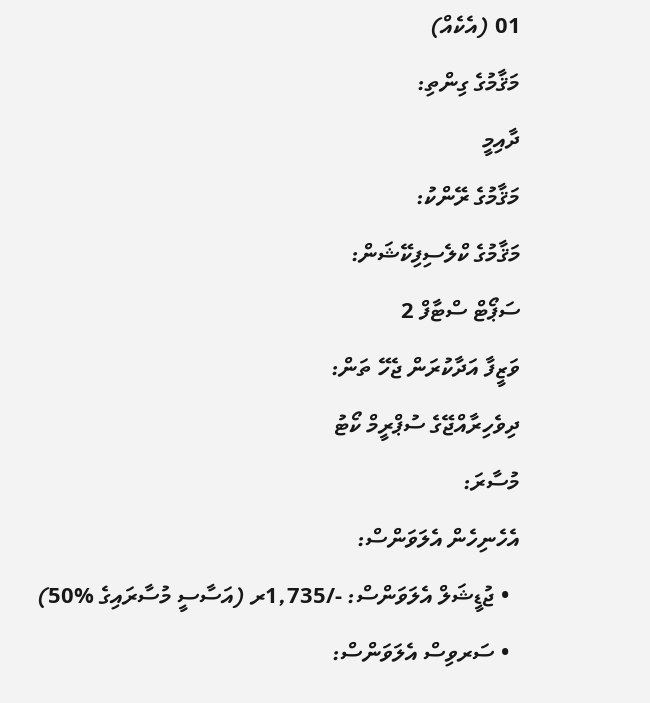01 (އެކެއް)
މަޤާމުގެ ގިންތި:
ދާއިމީ
މަޤާމުގެ ރޭންކު:
މަޤާމުގެ ކްލެސިފިކޭޝަން:
ސަޕޯޓް ސްޓާފް 2
ވަޒީފާ އަދާކުރަން ޖެހޭ ތަން:
ދިވެހިރާއްޖޭގެ ސުޕްރީމް ކޯޓު
މުސާރަ:
އެހެނިހެން އެލަވަންސް:
  • ޖުޑީޝަލް އެލަވަންސް: -/1,735ރ (އަސާސީ މުސާރައިގެ %50)
  • ސަރވިސް އެލަވަންސް: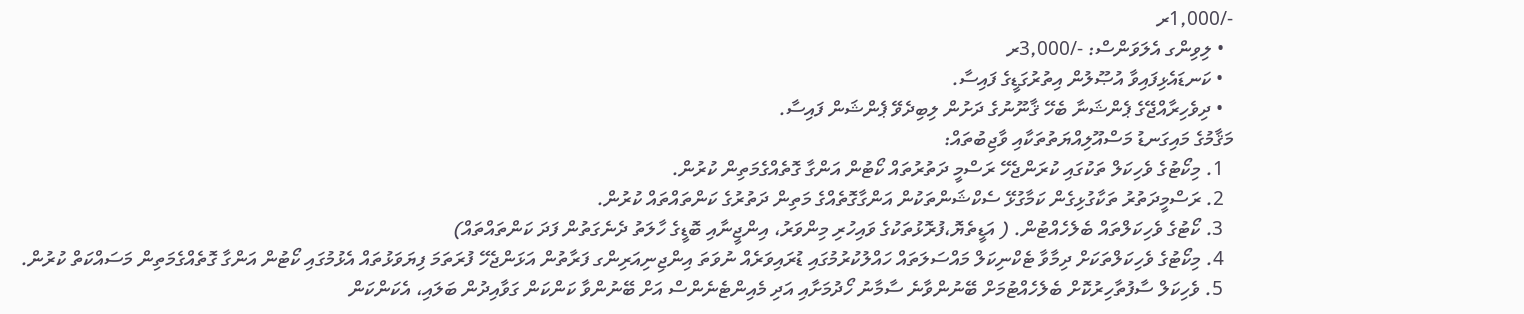-/1,000ރ
  • ލިވިންގ އެލަވަންސް: -/3,000ރ
  • ކަނޑައެޅިފައިވާ އުޞޫލުން އިތުރުގަޑީގެ ފައިސާ.
  • ދިވެހިރާއްޖޭގެ ޕެންޝަނާ ބެހޭ ޤާނޫނުގެ ދަށުން ލިބިދެވޭ ޕެންޝަން ފައިސާ.
މަޤާމުގެ މައިގަނޑު މަސްއޫލިއްޔަތުތަކާއި ވާޖިބުތައް:
  1. މިކޯޓުގެ ވެހިކަލް ތަކުގައި ކުރަންޖެހޭ ރަސްމީ ދަތުރުތައް ކޯޓުން އަންގާ ގޮތެއްގެމަތިން ކުރުން.
  2. ރަސްމީދަތުރު ތަކާގުޅިގެން ކަމާގުޅޭ ސެކްޝަންތަކުން އަންގާގޮތެއްގެ މަތިން ދަތުރުގެ ކަންތައްތައް ކުރުން.
  3. ކޯޓުގެ ވެހިކަލްތައް ބެލެހެއްޓުން. ( އަޑީތެޔޮ،ފުރޮޅުތަކުގެ ވައިހުރި މިންވަރު، އިންޖީނާއި ބޮޑީގެ ހާލަތު ދެނެގަތުން ފަދަ ކަންތައްތައް)
  4. މިކޯޓުގެ ވެހިކަލްތަކަށް ދިމާވާ ޓެކްނިކަލް މައްސަލަތައް ހައްލުކުރުމުގައި ޑުރައިވަރެއް ނުވަތަ އިންޖިނިއަރިންގ ފަރާތުން އަޅަންޖެހޭ ފުރަތަމަ ފިޔަވަޅުތައް އެޅުމުގައި ކޯޓުން އަންގާ ގޮތެއްގެމަތިން މަސައްކަތް ކުރުން.
  5. ވެހިކަލް ސާފުތާހިރުކޮށް ބެލެހެއްޓުމަށް ބޭނުންވާނެ ސާމާނު ހޯދުމަށާއި އަދި މެއިންޓެނެންސް އަށް ބޭނުންވާ ކަންކަން ގަވާއިދުން ބަލައި، އެކަންކަން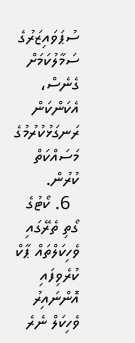ސުޕަވައިޒަރުގެ ސަމާލުކަމަށް ގެނެސް، އެކަންކަން ރަނގަޅުކުރުމުގެ މަސައްކަތް ކުރުން.
  6. ކޯޓުގެ ގޯތި ތެރޭގައި ވެހިކަލްތައް ޕާކް ކުރެވިފައި އޮންނައިރު ވެހިކަލް ނެރެ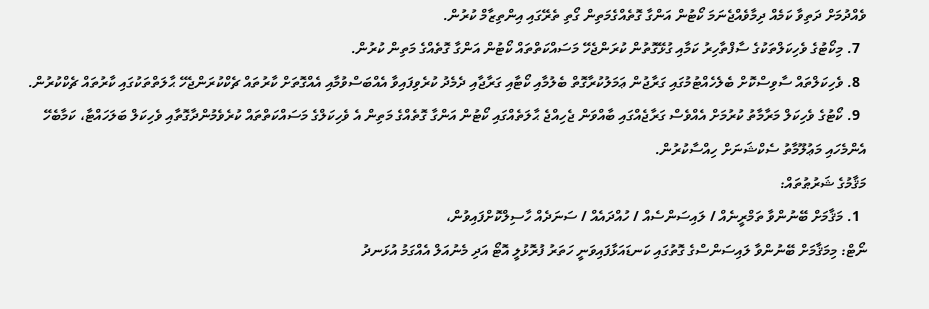ވެއްދުމަށް ދަތިވާ ކަމެއް ދިމާވެއްޖެނަމަ ކޯޓުން އަންގާ ގޮތެއްގެމަތިން ގޯތި ތެރޭގައި އިންތިޒާމް ކުރުން.
  7. މިކޯޓުގެ ވެހިކަލްތަކުގެ ސާފްތާހިރު ކަމާއި ގުޅޭގޮތުން ކުރަންޖެހޭ މަސައްކަތްތައް ކޯޓުން އަންގާ ގޮތެއްގެ މަތިން ކުރުން.
  8. ވެހިކަލްތައް ސާވިސްކޮށް ބެލެހެއްޓުމުގައި ގަރާޖުން ޢަމަލުކުރާގޮތް ބެލުމާއި ކޯޓާއި ގަރާޖާއި ދެމެދު ކުރެވިފައިވާ އެއްބަސްވުމާއި އެއްގޮތަށް ކާރުތައް ޗެކްކުރަންޖެހޭ ޙާލަތްތަކުގައި ކާރުތައް ޗެކްކުރުން.
  9. ކޯޓުގެ ވެހިކަލް މަރާމާތު ކުރުމަށް އެއްވެސް ގަރާޖެއްގައި ބާއްވަން ޖެހިއްޖެ ޙާލަތެއްގައި ކޯޓުން އަންގާ ގޮތެއްގެ މަތިން އެ ވެހިކަލްގެ މަސައްކަތްތައް ކުރެވެމުންދާގޮތާއި ވެހިކަލް ބަލަހައްޓާ، ކަމާބެހޭ އެންމެހައި މަޢުލޫމާތު ސެކްޝަނަށް ހިއްސާކުރުން.
މަޤާމުގެ ޝަރުޠުތައް:
  1. މަޤާމަށް ބޭނުންވާ ތަމްރީނެއް / ލައިސަންސެއް / ހުއްދައެއް / ސަނަދެއް ހާސިލްކޮށްފައިވުން،
ނޯޓް: މިމަޤާމަށް ބޭނުންވާ ލައިސަންސްގެ ގޮތުގައި ކަނޑައަޅާފައިވަނީ ހަތަރު ފުރޮޅުލީ އޮޓޯ އަދި މެނުއަލް އެއްގަމު އުޅަނދު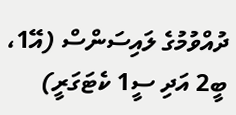ދުއްވުމުގެ ލައިސަންސް (އޭ1، ބީ2 އަދި ސީ1 ކެޓަގަރީ)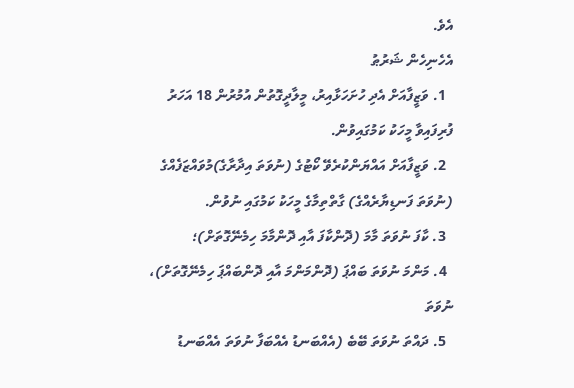އެވެ.
އެހެނިހެން ޝަރުޠު
  1. ވަޒީފާއަށް އެދި ހުށަހަޅާއިރު، މީލާދީގޮތުން އުމުރުން 18 އަހަރު ފުރިފައިވާ މީހަކު ކަމުގައިވުން.
  2. ވަޒީފާއަށް އައްޔަންކުރެވޭ ކޯޓުގެ (ނުވަތަ އިދާރާގެ)މުވައްޒަފެއްގެ (ނުވަތަ ފަނޑިޔާރެއްގެ) ގާތްތިމާގެ މީހަކު ކަމުގައި ނުވުން.
  3. ކާފަ ނުވަތަ މާމަ (ދޮންކާފަ އާއި ދޮންމާމަ ހިމެނޭގޮތަށް)؛
  4. މަންމަ ނުވަތަ ބައްޕަ (ދޮންމަންމަ އާއި ދޮންބައްޕަ ހިމެނޭގޮތަށް)، ނުވަތަ
  5. ދައްތަ ނުވަތަ ބޭބެ (އެއްބަނޑު އެއްބަފާ ނުވަތަ އެއްބަނޑު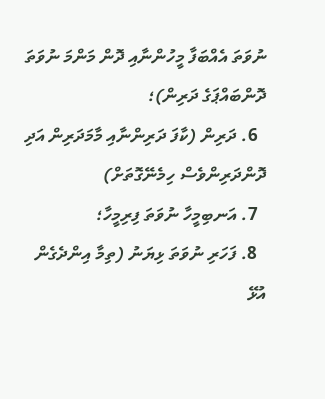ނުވަތަ އެއްބަފާ މީހުންނާއި ދޮން މަންމަ ނުވަތަ ދޮންބައްޕަގެ ދަރިން)؛
  6. ދަރިން (ކާފަ ދަރިންނާއި މާމަދަރިން އަދި ދޮންދަރިންވެސް ހިމެނޭގޮތަށް)
  7. އަނބިމީހާ ނުވަތަ ފިރިމީހާ؛
  8. ފަހަރި ނުވަތަ ޅިޔަނު (ތިމާ އިންދެގެން އުޅޭ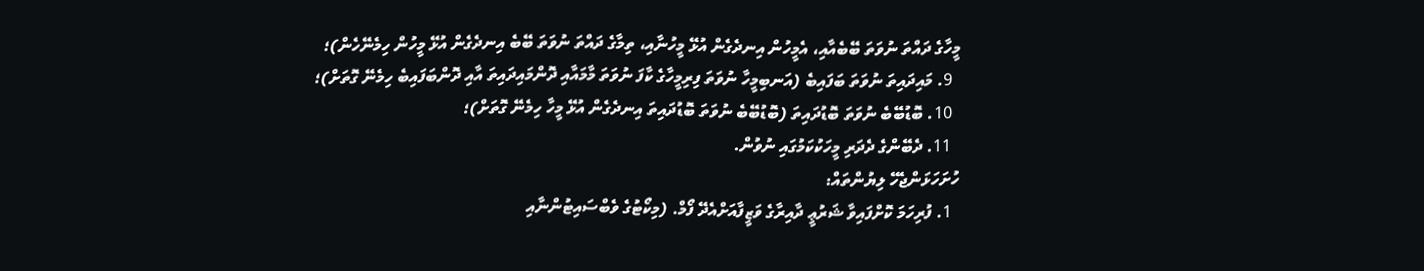މީހާގެ ދައްތަ ނުވަތަ ބޭބެއާއި، އެމީހުން އިނދެގެން އުޅޭ މީހުނާއި، ތިމާގެ ދައްތަ ނުވަތަ ބޭބެ އިނދެގެން އުޅޭ މީހުން ހިމެނޭހެން)؛
  9. މައިދައިތަ ނުވަތަ ބަފައިބެ (އަނބިމީހާ ނުވަތަ ފިރިމީހާގެ ކާފަ ނުވަތަ މާމައާއި ދޮންމައިދައިތަ އާއި ދޮންބަފައިބެ ހިމެނޭ ގޮތަށް)؛
  10. ބޮޑުބޭބެ ނުވަތަ ބޮޑުދައިތަ (ބޮޑުބޭބެ ނުވަތަ ބޮޑުދައިތަ އިނދެގެން އުޅޭ މީހާ ހިމެނޭ ގޮތަށް)؛
  11. ދެބޭންގެ ދެދަރި މީހަކުކަމުގައި ނުވުން.
ހުށަހަޅަންޖެހޭ ލިޔުންތައް:
  1. ފުރިހަމަ ކޮށްފައިވާ ޝަރުޢީ ދާއިރާގެ ވަޒީފާއަށްއެދޭ ފޯމް. (މިކޯޓުގެ ވެބްސައިޓުންނާއި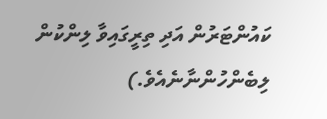ކައުންޓަރުން އަދި ތިރީގައިވާ ލިންކުން ލިބެންހުންނާނެއެވެ.)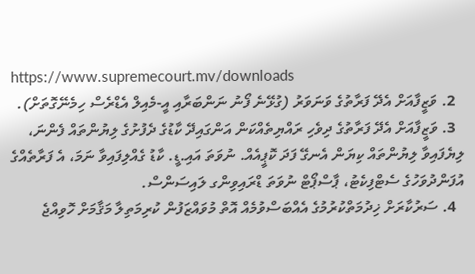https://www.supremecourt.mv/downloads
  2. ވަޒީފާއަށް އެދޭ ފަރާތުގެ ވަނަވަރު (ގުޅޭނެ ފޯނު ނަންބަރާއި އީ-މެއިލް އެޑްރެސް ހިމެނޭގޮތަށް).
  3. ވަޒީފާއަށް އެދޭ ފަރާތުގެ ދިވެހި ރައްޔިތެއްކަން އަންގައިދޭ ކާޑުގެ ދެފުށުގެ ލިޔުންތައް ފެންނަ، ލިޔެފައިވާ ލިޔުންތައް ކިޔަން އެނގޭ ފަދަ ކޮޕީއެއް. ނުވަތަ އައި.ޑީ. ކާޑު ގެއްލިފައިވާ ނަމަ، އެ ފަރާތެއްގެ އުފަންދުވަހުގެ ސެޓްފިކެޓު، ޕާސްޕޯޓް ނުވަތަ ޑްރައިވިންގ ލައިސަންސް.
  4. ސަރުކާރަށް ޚިދުމަތްކުރުމުގެ އެއްބަސްވުމެއް އޮތް މުވައްޒަފުން ކުރިމަތިލާ މަޤާމަށް ހޮވިއްޖެ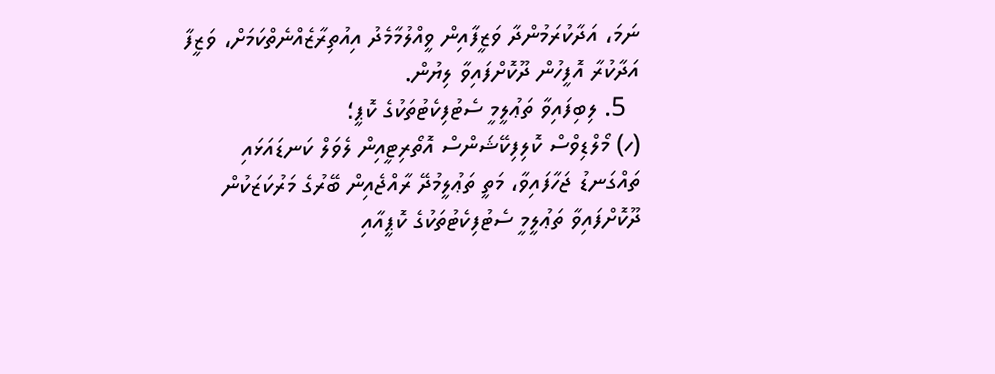ނަމަ، އަދާކުރަމުންދާ ވަޒީފާއިން ވީއްލުމާމެދު އިއުތިރާޒެއްނެތްކަމަށް، ވަޒީފާ އަދާކުރާ އޮފީހުން ދޫކޮށްފައިވާ ލިޔުން.
  5. ލިބިފައިވާ ތަޢުލީމީ ސެޓުފިކެޓުތަކުގެ ކޮޕީ؛
(ހ) މޯލްޑިވްސް ކޮލިފިކޭޝަންސް އޮތޯރިޓީއިން ލެވަލް ކަނޑައަޅައި ތައްގަނޑު ޖަހާފައިވާ، މަތީ ތަޢުލީމުދޭ ރާއްޖެއިން ބޭރުގެ މަރުކަޒަކުން ދޫކޮށްފައިވާ ތަޢުލީމީ ސެޓުފިކެޓުތަކުގެ ކޮޕީއާއި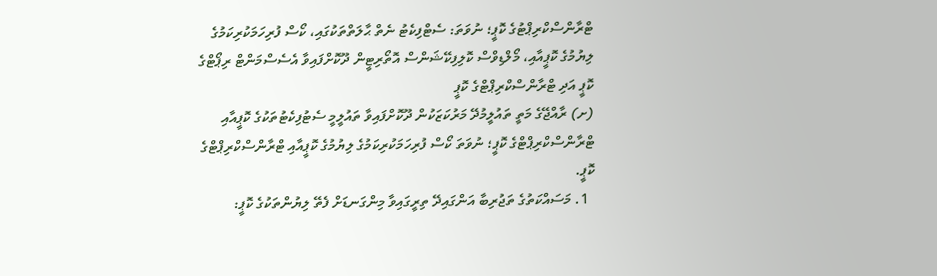ޓްރާންސްކްރިޕްޓުގެ ކޮޕީ؛ ނުވަތަ: ސެޓްފިކެޓު ނެތް ޙާލަތްތަކުގައި، ކޯސް ފުރިހަމަކުރިކަމުގެ ލިޔުމުގެ ކޮޕީއާއި، މޯލްޑިވްސް ކޮލިފިކޭޝަންސް އޮތޯރިޓީން ދޫކޮށްފައިވާ އެސެސްމަންޓް ރިޕޯޓްގެ ކޮޕީ އަދި ޓްރާންސްކްރިޕްޓްގެ ކޮޕީ
(ށ) ރާއްޖޭގެ މަތީ ތައުލީމުދޭ މަރުކަޒަކުން ދޫކޮށްފައިވާ ތައުލީމީ ސެޓުފިކެޓުތަކުގެ ކޮޕީއާއި ޓްރާންސްކްރިޕްޓްގެ ކޮޕީ؛ ނުވަތަ ކޯސް ފުރިހަމަކުރިކަމުގެ ލިޔުމުގެ ކޮޕީއާއި ޓްރާންސްކްރިޕްޓްގެ ކޮޕީ.
  1. މަސައްކަތުގެ ތަޖުރިބާ އަންގައިދޭ ތިރީގައިވާ މިންގަނޑަށް ފެތޭ ލިޔުންތަކުގެ ކޮޕީ: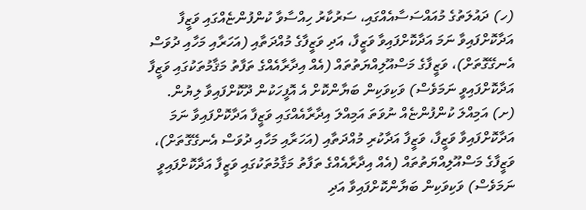(ހ) ދައުލަތުގެ މުއައްސަސާއެއްގައި، ސަރުކާރު ހިއްސާވާ ކުންފުންޏެއްގައި ވަޒީފާ އަދާކޮށްފައިވާ ނަމަ އަދާކޮށްފައިވާ ވަޒީފާ، އަދި ވަޒީފާގެ މުއްދަތާއި (އަހަރާއި މަހާއި ދުވަސް އެނގޭގޮތަށް)، ވަޒީފާގެ މަސްއޫލިއްޔަތުތައް (އެއް އިދާރާއެއްގެ ތަފާތު މަޤާމުތަކުގައި ވަޒީފާ އަދާކޮށްފައިވީ ނަމަވެސް) ވަކިވަކިން ބަޔާންކޮށް އެ އޮފީހަކުން ދޫކޮށްފައިވާ ލިޔުން.
(ށ) އަމިއްލަ ކުންފުންޏެއް ނުވަތަ އަމިއްލަ އިދާރާއެއްގައި ވަޒީފާ އަދާކޮށްފައިވާ ނަމަ އަދާކޮށްފައިވާ ވަޒީފާ، ވަޒީފާ އަދާކުރި މުއްދަތާއި (އަހަރާއި މަހާއި ދުވަސް އެނގޭގޮތަށް)، ވަޒީފާގެ މަސްއޫލިއްޔަތުތައް (އެއް އިދާރާއެއްގެ ތަފާތު މަޤާމުތަކުގައި ވަޒީފާ އަދާކޮށްފައިވީ ނަމަވެސް) ވަކިވަކިން ބަޔާންކޮށްފައިވާ އަދި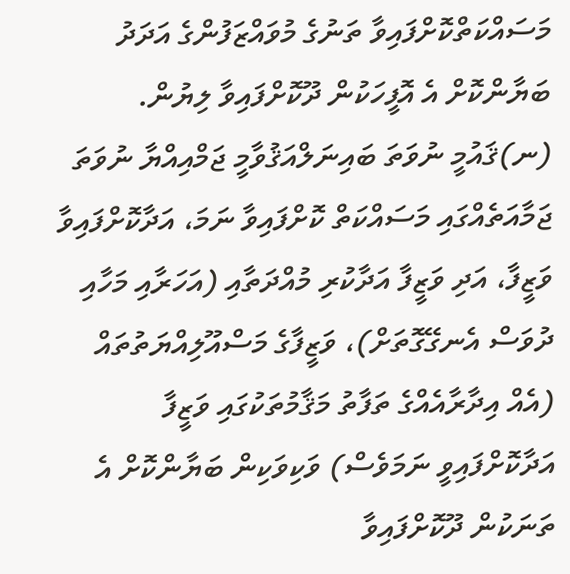މަސައްކަތްކޮށްފައިވާ ތަނުގެ މުވައްޒަފުންގެ އަދަދު ބަޔާންކޮށް އެ އޮފީހަކުން ދޫކޮށްފައިވާ ލިޔުން.
(ނ)ޤައުމީ ނުވަތަ ބައިނަލްއަޤުވާމީ ޖަމްއިއްޔާ ނުވަތަ ޖަމާއަތެއްގައި މަސައްކަތް ކޮށްފައިވާ ނަމަ، އަދާކޮށްފައިވާ ވަޒީފާ، އަދި ވަޒީފާ އަދާކުރި މުއްދަތާއި (އަހަރާއި މަހާއި ދުވަސް އެނގޭގޮތަށް)، ވަޒީފާގެ މަސްއޫލިއްޔަތުތައް (އެއް އިދާރާއެއްގެ ތަފާތު މަޤާމުތަކުގައި ވަޒީފާ އަދާކޮށްފައިވީ ނަމަވެސް) ވަކިވަކިން ބަޔާންކޮށް އެ ތަނަކުން ދޫކޮށްފައިވާ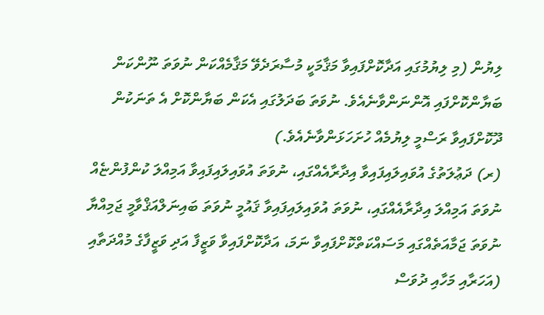ލިޔުން (މި ލިޔުމުގައި އަދާކޮށްފައިވާ މަޤާމަކީ މުސާރަދެވޭ މަޤާމެއްކަން ނުވަތަ ނޫންކަން ބަޔާންކޮށްފައި އޮންނަންވާނެއެވެ. ނުވަތަ ބަދަލުގައި އެކަން ބަޔާންކޮށް އެ ތަނަކުން ދޫކޮށްފައިވާ ރަސްމީ ލިޔުމެއް ހުށަހަޅަންވާނެއެވެ.)
(ރ) ދަޢުލަތުގެ އުވައިލައިފައިވާ އިދާރާއެއްގައި، ނުވަތަ އުވައިލައިފައިވާ އަމިއްލަ ކުންފުންޏެއް ނުވަތަ އަމިއްލަ އިދާރާއެއްގައި، ނުވަތަ އުވައިލައިފައިވާ ޤައުމީ ނުވަތަ ބައިނަލްއަޤްވާމީ ޖަމިއްޔާ ނުވަތަ ޖަމާއަތެއްގައި މަސައްކަތްކޮށްފައިވާ ނަމަ، އަދާކޮށްފައިވާ ވަޒީފާ އަދި ވަޒީފާގެ މުއްދަތާއި (އަހަރާއި މަހާއި ދުވަސް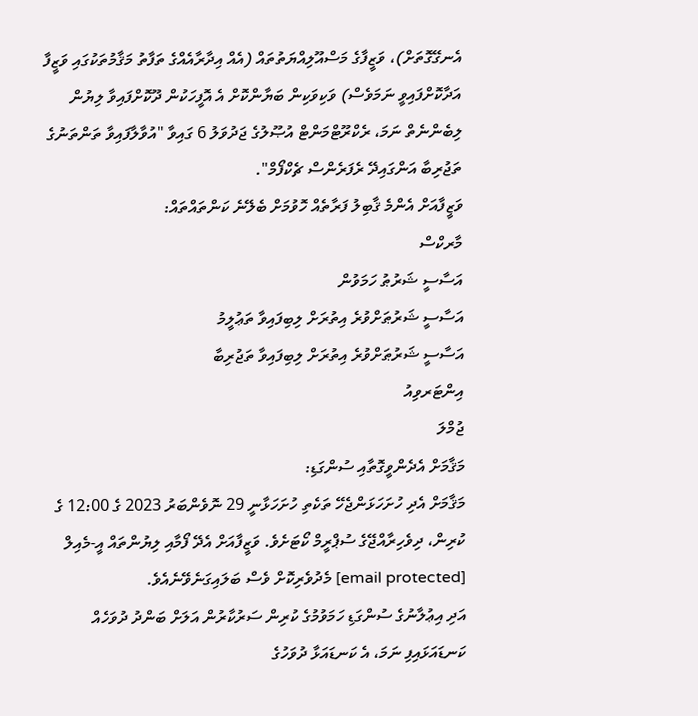އެނގޭގޮތަށް)، ވަޒީފާގެ މަސްއޫލިއްޔަތުތައް (އެއް އިދާރާއެއްގެ ތަފާތު މަޤާމުތަކުގައި ވަޒީފާ އަދާކޮށްފައިވީ ނަމަވެސް) ވަކިވަކިން ބަޔާންކޮށް އެ އޮފީހަކުން ދޫކޮށްފައިވާ ލިޔުން ލިބެންނެތް ނަމަ، ރެކްރޫޓްމަންޓް އުޞޫލުގެ ޖަދުވަލު 6 ގައިވާ "އުވާލާފައިވާ ތަންތަނުގެ ތަޖުރިބާ އަންގައިދޭ ރެފަރެންސް ޗެކްފޯމް".
ވަޒީފާއަށް އެންމެ ޤާބިލު ފަރާތެއް ހޮވުމަށް ބެލޭނެ ކަންތައްތައް:
މާރކްސް
އަސާސީ ޝަރުޠު ހަމަވުން
އަސާސީ ޝަރުޠަށްވުރެ އިތުރަށް ލިބިފައިވާ ތަޢުލީމު
އަސާސީ ޝަރުޠަށްވުރެ އިތުރަށް ލިބިފައިވާ ތަޖުރިބާ
އިންޓަރވިއު
ޖުމްލަ
މަޤާމަށް އެދެންވީގޮތާއި ސުންގަޑި:
މަޤާމަށް އެދި ހުށަހަޅަންޖެހޭ ތަކެތި ހުށަހަޅާނީ 29 ނޮވެންބަރު 2023 ގެ 12:00 ގެ ކުރިން، ދިވެހިރާއްޖޭގެ ސުޕްރީމް ކޯޓަށެވެ. ވަޒީފާއަށް އެދޭ ފޯމާއި ލިޔުންތައް އީ-މެއިލް [email protected] މެދުވެރިކޮށް ވެސް ބަލައިގަނެވޭނެއެވެ.
އަދި އިޢުލާނުގެ ސުންގަޑި ހަމަވުމުގެ ކުރިން ސަރުކާރުން އަލަށް ބަންދު ދުވަހެއް ކަނޑައަޅައިފި ނަމަ، އެ ކަނޑައަޅާ ދުވަހުގެ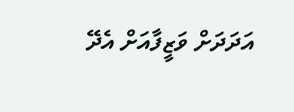އަދަދަށް ވަޒީފާއަށް އެދޭ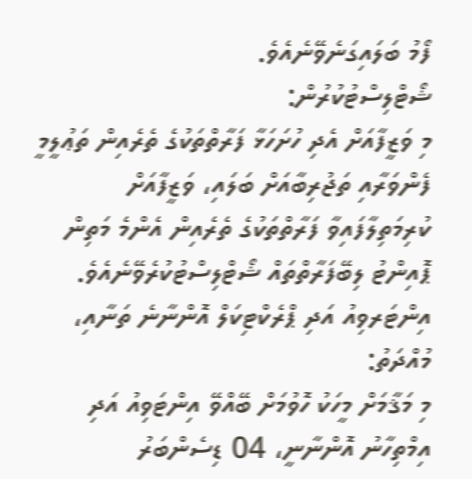ފޯމު ބަލައިގަނެވޭނެއެވެ.
ޝޯޓްލިސްޓުކުރުން:
މި ވަޒީފާއަށް އެދި ހުށަހަޅާ ފަރާތްތަކުގެ ތެރެއިން ތަޢުލީމީ ފެންވަރާއި ތަޖުރިބާއަށް ބަލައި، ވަޒީފާއަށް ކުރިމަތިލާފައިވާ ފަރާތްތަކުގެ ތެރެއިން އެންމެ މަތިން ޕޮއިންޓު ލިބޭފަރާތްތައް ޝޯޓްލިސްޓުކުރެވޭނެއެވެ.
އިންޓަރވިއު އަދި ޕްރެކްޓިކަލް އޮންނާނެ ތަނާއި، މުއްދަތު:
މި މަޤާމަށް މީހަކު ހޮވުމަށް ބޭއްވޭ އިންޓަވިއު އަދި އިމްތިހާނު އޮންނާނީ، 04 ޑިސެންބަރު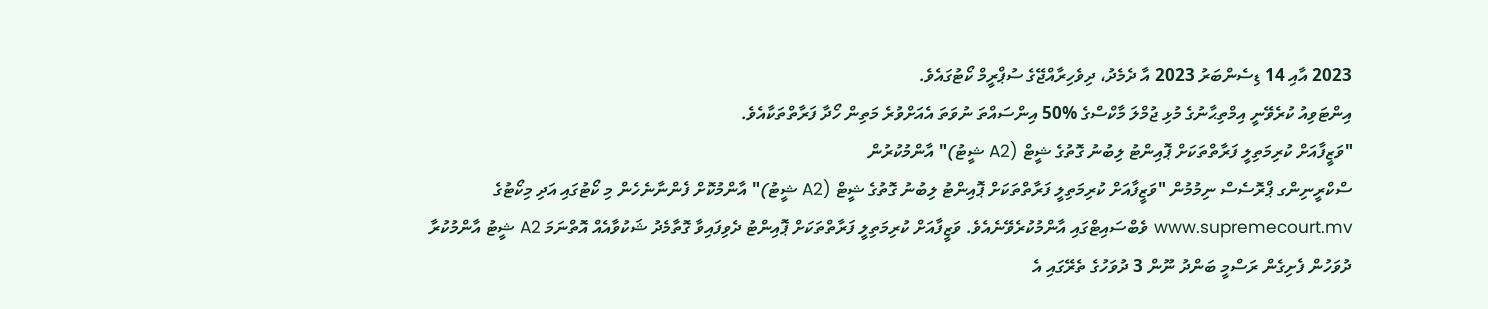2023 އާއި 14 ޑިސެންބަރު 2023 އާ ދެމެދު، ދިވެހިރާއްޖޭގެ ސުޕްރީމް ކޯޓުގައެވެ.
އިންޓަވިއު ކުރެވޭނީ އިމްތިޙާނުގެ މުޅި ޖުމްލަ މާކްސްގެ %50 އިންސައްތަ ނުވަތަ އެއަށްވުރެ މަތިން ހޯދާ ފަރާތްތަކާއެވެ.
"ވަޒީފާއަށް ކުރިމަތިލީ ފަރާތްތަކަށް ޕޮއިންޓު ލިބުނު ގޮތުގެ ޝީޓް (A2 ޝީޓު)" އާންމުކުރުން
ސްކްރީނިންގ ޕްރޮސެސް ނިމުމުން "ވަޒީފާއަށް ކުރިމަތިލީ ފަރާތްތަކަށް ޕޮއިންޓު ލިބުނު ގޮތުގެ ޝީޓް (A2 ޝީޓު)" އާންމުކޮށް ފެންނާނެހެން މި ކޯޓުގައި އަދި މިކޯޓުގެ www.supremecourt.mv ވެބްސައިޓްގައި އާންމުކުރެވޭނެއެވެ. ވަޒީފާއަށް ކުރިމަތިލީ ފަރާތްތަކަށް ޕޮއިންޓު ދެވިފައިވާ ގޮތާމެދު ޝަކުވާއެއް އޮތްނަމަ A2 ޝީޓު އާންމުކުރާ ދުވަހުން ފެށިގެން ރަސްމީ ބަންދު ނޫން 3 ދުވަހުގެ ތެރޭގައި އެ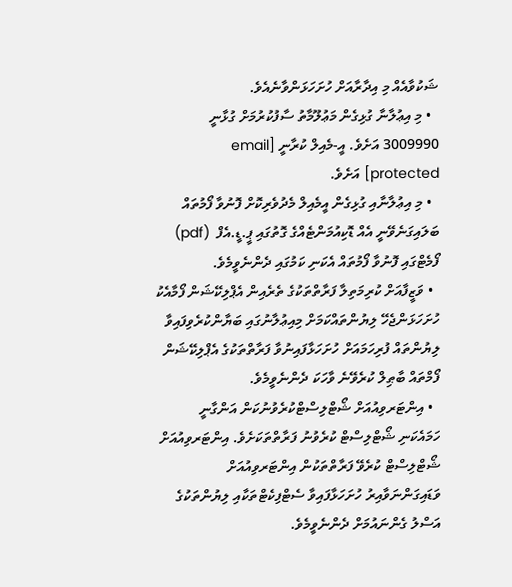ޝަކުވާއެއް މި އިދާރާއަށް ހުށަހަޅަންވާނެއެވެ.
  • މި އިޢުލާނާ ގުޅިގެން މަޢުލޫމާތު ސާފުކުރުމަށް ގުޅާނީ 3009990 އަށެވެ. އީ-މެއިލް ކުރާނީ [email protected] އަށެވެ.
  • މި އިޢުލާނާއި ގުޅިގެން އީމެއިލް މެދުވެރިކޮށް ފޮނުވާ ފޯމުތައް ބަލައިގަނެވޭނީ އެއް ޑޮކިއުމަންޓެއްގެ ގޮތުގައި ޕީ.ޑީ.އެފް  (pdf)  ފޯމެޓްގައި ފޮނުވާ ފޯމުތައް އެކަނި ކަމުގައި ދެންނެވީމެވެ.
  • ވަޒީފާއަށް ކުރިމަތިލާ ފަރާތްތަކުގެ ތެރެއިން އެޕްލިކޭޝަން ފޯމާއެކު ހުށަހަޅަންޖެހޭ ލިޔުންތައްކަމަށް މިއިޢުލާނުގައި ބަޔާންކުރެވިފައިވާ ލިޔުންތައް ފުރިހަމައަށް ހުށަހަޅާފައިނުވާ ފަރާތްތަކުގެ އެޕްލިކޭޝަން ފޯމްތައް ބާޠިލް ކުރެވޭނެ ވާހަކަ ދެންނެވީމެވެ.
  • އިންޓަރވިއުއަށް ޝޯޓްލިސްޓްކުރެވުނުކަން އަންގާނީ ހަމައެކަނި ޝޯޓްލިސްޓް ކުރެވުނު ފަރާތްތަކަށެވެ. އިންޓަރވިއުއަށް ޝޯޓްލިސްޓް ކުރެވޭ ފަރާތްތަކުން އިންޓަރވިއުއަށް ވަޑައިގަންނަވާއިރު ހުށަހަޅާފައިވާ ސެޓްފިކެޓްތަކާއި ލިޔުންތަކުގެ އަސްލު ގެންނައުމަށް ދެންނެވީމެވެ.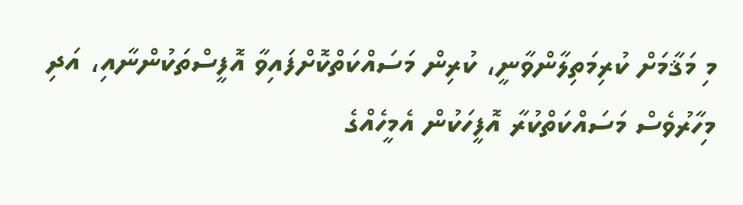މި މަޤާމަށް ކުރިމަތިލާންވާނީ، ކުރިން މަސައްކަތްކޮށްފައިވާ އޮފީސްތަކުންނާއި، އަދި މިހާރުވެސް މަސައްކަތްކުރާ އޮފީހަކުން އެމީހެއްގެ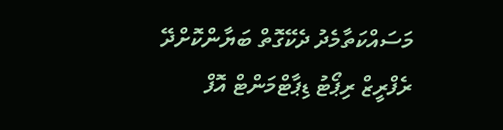މަސައްކަތާމެދު ދެކޭގޮތް ބަޔާންކޮށްދޭ ރެފްރީޒް ރިޕޯޓު ޑިޕާޓްމަންޓް އޮފް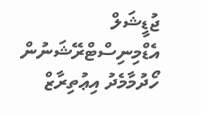ޖުޑީޝަލް އެޑްމިނިސްޓްރޭޝަނުން ހޯދުމާމެދު އިޢުތިރާޒް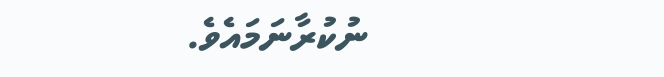ނުކުރާނަމައެވެ.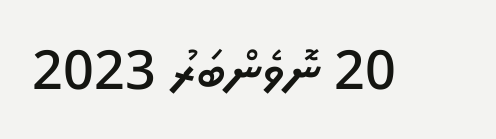20 ނޮވެންބަރު 2023